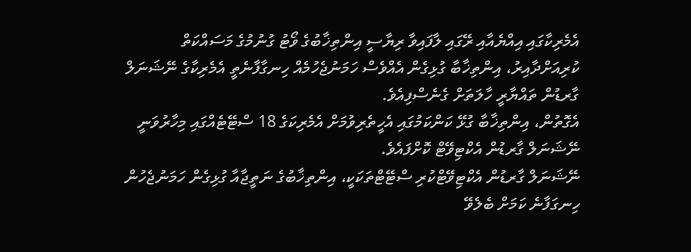އެމެރިކާގައި އިއްޔެއާއި ރޭގައި ލާފައިވާ ރިޔާސީ އިންތިޚާބުގެ ވޯޓު ގުނުމުގެ މަސައްކަތް ކުރިއަށްދާއިރު، އިންތިޚާބާ ގުޅިގެން އެއްވެސް ހަމަނުޖެހުމެއް ހިނގާފާނެތީ އެމެރިކާގެ ނޭޝަނަލް ގާރޑުން ތައްޔާރީ ހާލަތަށް ގެނެސްފިއެވެ.
އެގޮތުން، އިންތިޚާބާ ގުޅޭ ކަންކަމުގައި އެހީތެރިވުމަށް އެމެރިކަގެ 18 ސްޓޭޓެއްގައި މިހާރުވަނީ ނޭޝަނަލް ގާރޑުން އެކްޓިވޭޓް ކޮށްފައެވެ.
ނޭޝަނަލް ގާރޑުން އެކްޓިވޭޓްކުރި ސްޓޭޓްތަކަކީ، އިންތިޚާބުގެ ނަތީޖާއާ ގުޅިގެން ހަމަނުޖެހުން ހިނގަފާނެ ކަމަށް ބެލެވޭ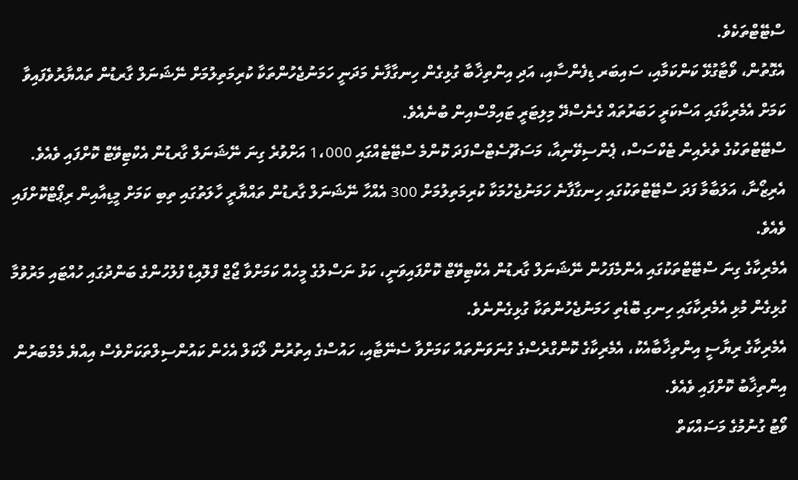ސްޓޭޓްތަކެވެ.
އެގޮތުން، ވޯޓާގުޅޭ ކަންކަމާއި، ސައިބަރ ޑިފެންސާއި، އަދި އިންތިޚާބާ ގުޅިގެން ހިނގާފާނެ މަދަނީ ހަމަނުޖެހުންތަކާ ކުރިމަތިލުމަށް ނޭޝަނަލް ގާރޑުން ތައްޔާރުވެފައިވާ ކަމަށް އެމެރިކާގައި އަސްކަރީ ހަބަރުތައް ގެނެސްދޭ މިލިޓަރީ ޓައިމްސްއިން ބުނެއެވެ.
ސްޓޭޓްތަކުގެ ތެރެއިން ޓެކްސަސް، ޕެންސިވޭނިއާ، މަސަޗޫސެޓްސްފަދަ ކޮންމެ ސްޓޭޓެއްގައި 1،000 އަށްވުރެ ގިނަ ނޭޝަނަލް ގާރޑުން އެކްޓިވޭޓް ކޮށްފައި ވެއެވެ.
އެރިޒޯނާ، އަލަބާމާ ފަދަ ސްޓޭޓްތަކުގައި ހިނގާފާނެ ހަމަނުޖެހުމަކާ ކުރިމަތިލުމަށް 300 އެއްހާ ނޭޝަނަލް ގާރޑުން ތައްޔާރީ ހާލަތުގައި ތިބި ކަމަށް މީޑިއާއިން ރިޕޯޓްކޮށްފައި ވެއެވެ.
އެމެރިކާގެ ގިނަ ސްޓޭޓްތަކުގައި އެންމެފަހުން ނޭޝަނަލް ގާރޑުން އެކްޓިވޭޓް ކޮށްފައިވަނީ، ކަޅު ނަސްލުގެ މީހެއް ކަމަށްވާ ޖޯޖް ފްލޮއިޑް ފުލުހުންގެ ބަންދުގައި ހުއްޓައި މަރުވުމާ ގުޅިގެން މުޅި އެމެރިކާގައި ހިނގި ބޮޑެތި ހަމަނުޖެހުންތަކާ ގުޅިގެންނެވެ.
އެމެރިކާގެ ރިޔާސީ އިންތިޚާބާއެކު، އެމެރިކާގެ ކޮންގްރެސްގެ ގުނަވަންތައް ކަމަށްވާ ސެނޭޓާއި، ހައުސްގެ އިތުރުން ލޯކަލް އެހެން ކައުންސިލްތަކަށްވެސް އިއްޔެ މެމްބަރުން އިންތިޚާބު ކޮށްފައި ވެއެވެ.
ވޯޓު ގުނުމުގެ މަސައްކަތް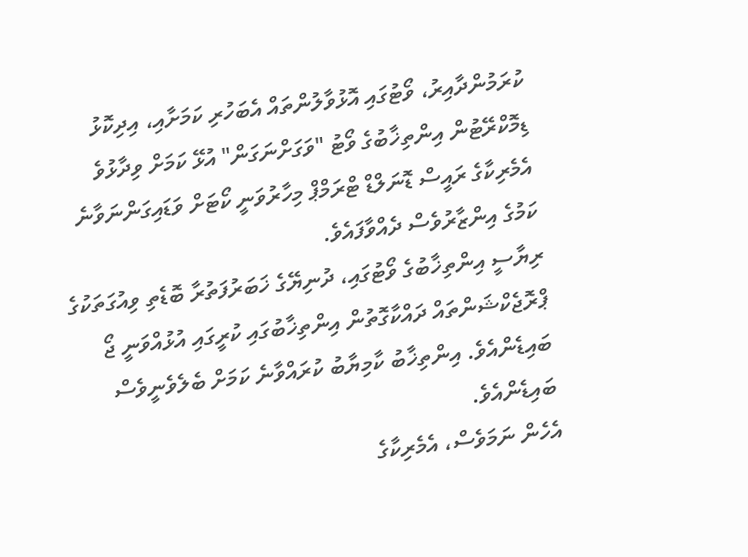ކުރަމުންދާއިރު، ވޯޓުގައި އޮޅުވާލުންތައް އެބަހުރި ކަމަށާއި، އިދިކޮޅު ޑިމޮކްރޭޓުން އިންތިޚާބުގެ ވޯޓު "ވަގަށްނަގަން" އުޅޭ ކަމަށް ވިދާޅުވެ އެމެރިކާގެ ރައީސް ޑޮނަލްޑް ޓްރަމްޕް މިހާރުވަނީ ކޯޓަށް ވަޑައިގަންނަވާނެ ކަމުގެ އިންޒާރުވެސް ދެއްވާފައެވެ.
ރިޔާސީ އިންތިޚާބުގެ ވޯޓުގައި، ދުނިޔޭގެ ޚަބަރުފަތުރާ ބޮޑެތި ވިއުގަތަކުގެ ޕްރޮޖެކްޝަންތައް ދައްކާގޮތުން އިންތިޚާބުގައި ކުރީގައި އުޅުއްވަނީ ޖޯ ބައިޑެންއެވެ. އިންތިޚާބު ކާމިޔާބު ކުރައްވާނެ ކަމަށް ބެލެވެނީވެސް ބައިޑެންއެވެ.
އެހެން ނަމަވެސް، އެމެރިކާގެ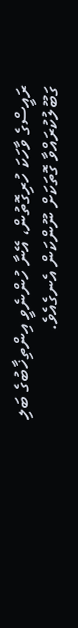ރައީސްގެ ވާހަކަ ހުރިގޮތުން، އޭނާ ހުންނެވީ އިންތިޚާބުގެ ބަލި ގަބޫލުކުރައްވާ ގޮތަކަށް ނޫންކަން އެނގެއެވެ.